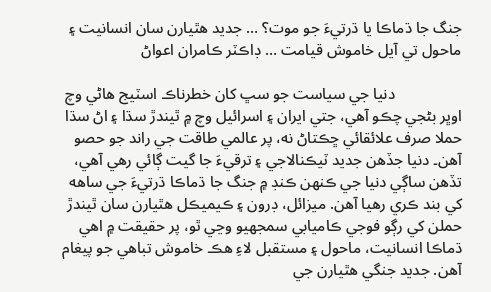جنگ جا ڌماڪا يا ڌرتيءَ جو موت؟ … جديد هٿيارن سان انسانيت ۽ ماحول تي آيل خاموش قيامت … ڊاڪٽر ڪامران اعواڻ

                 دنيا جي سياست جو سڀ کان خطرناڪ اسٽيج هاڻي وچ اوڀر بڻجي چڪو آهي، جتي ايران ۽ اسرائيل وچ ۾ ٿيندڙ سڌا ۽ اڻ سڌا حملا صرف علائقائي ڇڪتاڻ نه، پر عالمي طاقت جي راند جو حصو آهن۔ دنيا جڏهن جديد ٽيڪنالاجي ۽ ترقيءَ جا گيت ڳائي رهي آهي، تڏهن ساڳي دنيا جي ڪنهن ڪنڊ ۾ جنگ جا ڌماڪا ڌرتيءَ جي ساهه کي بند ڪري رهيا آهن. ميزائل، ڊرون ۽ ڪيميڪل هٿيارن سان ٿيندڙ حملن کي رڳو فوجي ڪاميابي سمجهيو وڃي ٿو، پر حقيقت ۾ اهي ڌماڪا انسانيت، ماحول ۽ مستقبل لاءِ هڪ خاموش تباهي جو پيغام آهن. جديد جنگي هٿيارن جي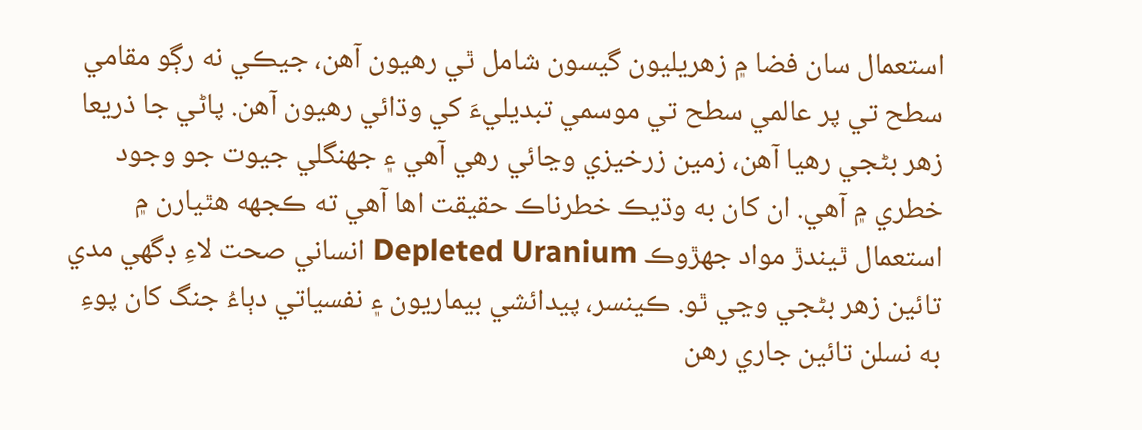استعمال سان فضا ۾ زهريليون گيسون شامل ٿي رهيون آهن، جيڪي نه رڳو مقامي سطح تي پر عالمي سطح تي موسمي تبديليءَ کي وڌائي رهيون آهن. پاڻي جا ذريعا زهر بڻجي رهيا آهن، زمين زرخيزي وڃائي رهي آهي ۽ جهنگلي جيوت جو وجود خطري ۾ آهي. ان کان به وڌيڪ خطرناڪ حقيقت اها آهي ته ڪجهه هٿيارن ۾ استعمال ٿيندڙ مواد جهڙوڪ Depleted Uranium انساني صحت لاءِ ڊگهي مدي تائين زهر بڻجي وڃي ٿو. ڪينسر، پيدائشي بيماريون ۽ نفسياتي دٻاءُ جنگ کان پوءِ به نسلن تائين جاري رهن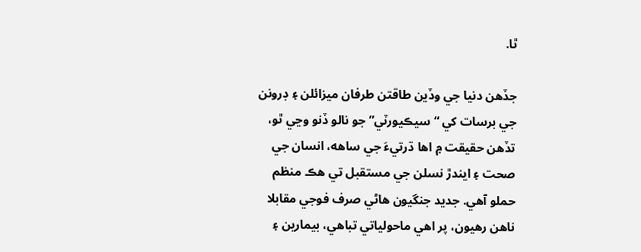ٿا.

جڏهن دنيا جي وڏين طاقتن طرفان ميزائلن ۽ ڊرونن جي برسات کي “سيڪيورٽي” جو نالو ڏنو وڃي ٿو، تڏهن حقيقت ۾ اها ڌرتيءَ جي ساهه، انسان جي صحت ۽ ايندڙ نسلن جي مستقبل تي هڪ منظم حملو آهي. جديد جنگيون هاڻي صرف فوجي مقابلا ناهن رهيون، پر اهي ماحولياتي تباهي، بيمارين ۽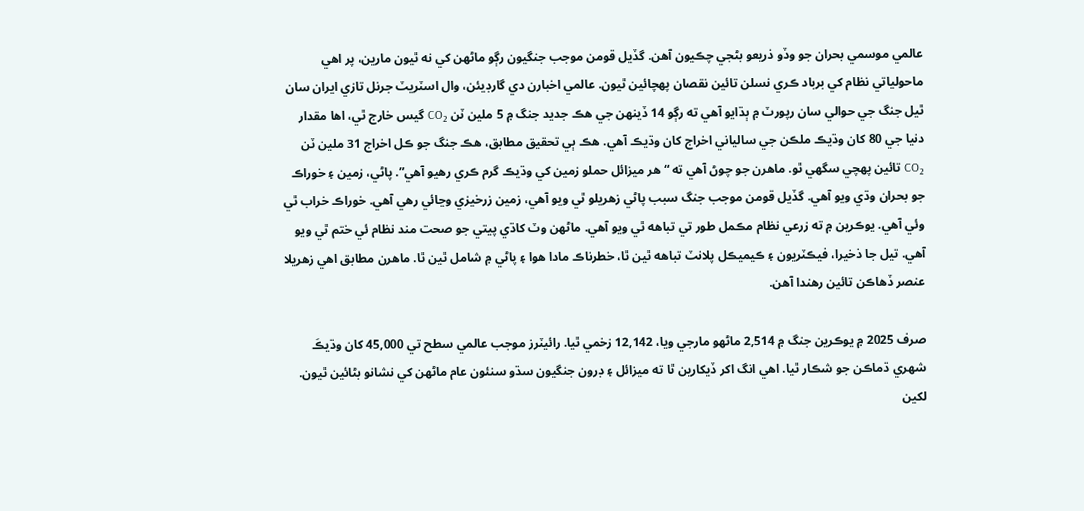عالمي موسمي بحران جو وڏو ذريعو بڻجي چڪيون آهن. گڏيل قومن موجب جنگيون رڳو ماڻهن کي نه ٿيون مارين، پر اهي ماحولياتي نظام کي برباد ڪري نسلن تائين نقصان پهچائين ٿيون. عالمي اخبارن دي گارڊيئن، وال اسٽريٽ جرنل تازي ايران سان ٿيل جنگ جي حوالي سان رپورٽ ۾ ٻڌايو آهي ته رڳو 14 ڏينهن جي هڪ جديد جنگ ۾ 5 ملين ٽن CO₂ گيس خارج ٿي، اها مقدار دنيا جي 80 کان وڌيڪ ملڪن جي سالياني اخراج کان وڌيڪ آهي. هڪ ٻي تحقيق مطابق، هڪ جنگ جو ڪل اخراج 31 ملين ٽن CO₂ تائين پهچي سگهي ٿو. ماهرن جو چوڻ آهي ته “هر ميزائل حملو زمين کي وڌيڪ گرم ڪري رهيو آهي”. پاڻي، زمين ۽ خوراڪ جو بحران وڌي ويو آهي. گڏيل قومن موجب جنگ سبب پاڻي زهريلو ٿي ويو آهي، زمين زرخيزي وڃائي رهي آهي. خوراڪ خراب ٿي وئي آهي. يوڪرين ۾ ته زرعي نظام مڪمل طور تي تباهه ٿي ويو آهي. ماڻهن وٽ کاڌي پيتي جو صحت مند نظام ئي ختم ٿي ويو آهي. تيل جا ذخيرا، فيڪٽريون ۽ ڪيميڪل پلانٽ تباهه ٿين ٿا، خطرناڪ مادا هوا ۽ پاڻي ۾ شامل ٿين ٿا. ماهرن مطابق اهي زهريلا عنصر ڏهاڪن تائين رهندا آهن.

صرف 2025 ۾ يوڪرين جنگ ۾ 2,514 ماڻهو مارجي ويا، 12,142 زخمي ٿيا. رائيٽرز موجب عالمي سطح تي 45,000 کان وڌيڪَ شهري ڌماڪن جو شڪار ٿيا. اهي انگ اکر ڏيکارين ٿا ته ميزائل ۽ ڊرون جنگيون سڌو سنئون عام ماڻهن کي نشانو بڻائين ٿيون. لکين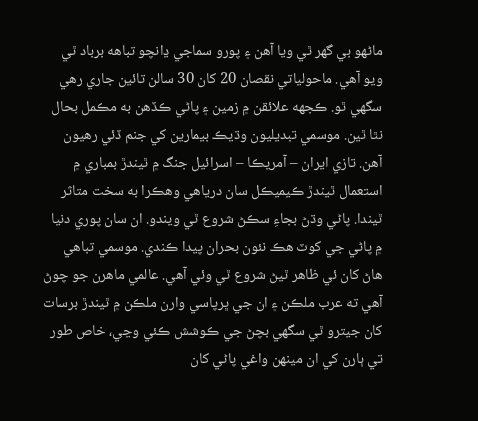ماڻهو بي گهر ٿي ويا آهن ۽ پورو سماجي ڍانچو تباهه برباد ٿي ويو آهي. ماحولياتي نقصان 20 کان 30 سالن تائين جاري رهي سگهي ٿو. ڪجهه علائقن ۾ زمين ۽ پاڻي ڪڏهن به مڪمل بحال نٿا ٿين. موسمي تبديليون وڌيڪ بيمارين کي جنم ڏئي رهيون آهن. تازي ايران – آمريڪا – اسرائيل جنگ ۾ ٿيندڙ بمباري ۾ استعمال ٿيندڙ ڪيميڪل سان درياهي وهڪرا به سخت متاثر ٿيندا. پاڻي وڌڻ بجاءِ سڪڻ شروع ٿي ويندو. ان سان پوري دنيا ۾ پاڻي جي کوٽ هڪ نئون بحران پيدا ڪندي. موسمي تباهي هاڻ کان ئي ظاهر ٿيڻ شروع ٿي وئي آهي. عالمي ماهرن جو چوڻ آهي ته عرب ملڪن ۽ ان جي ڀرپاسي وارن ملڪن ۾ ٿيندڙ برسات کان جيترو ٿي سگهي بچڻ جي ڪوشش ڪئي وڃي، خاص طور تي ٻارن کي ان مينهن واغي پاڻي کان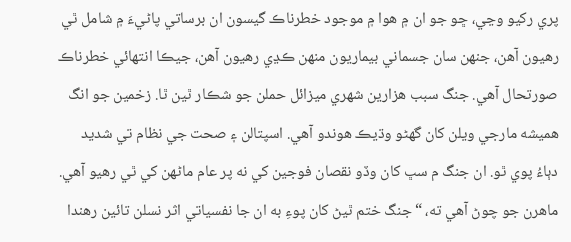پري رکيو وڃي، ڇو جو ان ۾ هوا ۾ موجود خطرناڪ گيسون ان برساتي پاڻيءَ ۾ شامل ٿي رهيون آهن، جنهن سان جسماني بيماريون منهن ڪڍي رهيون آهن، جيڪا انتهائي خطرناڪ صورتحال آهي. جنگ سبب هزارين شهري ميزائل حملن جو شڪار ٿين ٿا. زخمين جو انگ هميشه مارجي ويلن کان گهڻو وڌيڪ هوندو آهي. اسپتالن ۽ صحت جي نظام تي شديد دٻاءُ پوي ٿو. ان جنگ م سڀ کان وڏو نقصان فوجين کي نه پر عام ماڻهن کي ٿي رهيو آهي. ماهرن جو چوڻ آهي ته، “جنگ ختم ٿيڻ کان پوءِ به ان جا نفسياتي اثر نسلن تائين رهندا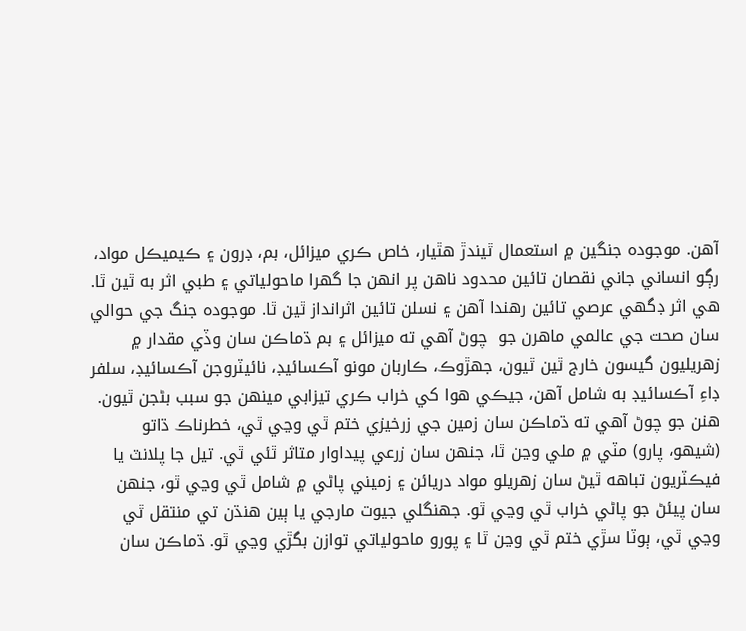آهن. موجوده جنگين ۾ استعمال ٿيندڙ هٿيار، خاص ڪري ميزائل، بم، ڊرون ۽ ڪيميڪل مواد، رڳو انساني جاني نقصان تائين محدود ناهن پر انهن جا گهرا ماحولياتي ۽ طبي اثر به ٿين ٿا. هي اثر ڊگهي عرصي تائين رهندا آهن ۽ نسلن تائين اثرانداز ٿين ٿا. موجوده جنگ جي حوالي سان صحت جي عالمي ماهرن جو  چوڻ آهي ته ميزائل ۽ بم ڌماڪن سان وڏي مقدار ۾ زهريليون گيسون خارج ٿين ٿيون، جهڙوڪ، ڪاربان مونو آڪسائيڊ، نائيٽروجن آڪسائيڊ، سلفر ڊاءِ آڪسائيڊ به شامل آهن، جيڪي هوا کي خراب ڪري تيزابي مينهن جو سبب بڻجن ٿيون. هنن جو چوڻ آهي ته ڌماڪن سان زمين جي زرخيزي ختم ٿي وڃي ٿي، خطرناڪ ڌاتو (شيھو، پارو) مٽي ۾ ملي وڃن ٿا، جنهن سان زرعي پيداوار متاثر ٿئي ٿي. تيل جا پلانٽ يا فيڪٽريون تباهه ٿيڻ سان زهريلو مواد دريائن ۽ زميني پاڻي ۾ شامل ٿي وڃي ٿو، جنهن سان پيئڻ جو پاڻي خراب ٿي وڃي ٿو. جهنگلي جيوت مارجي يا ٻين ھنڌن تي منتقل ٿي وڃي ٿي، ٻوٽا سڙي ختم ٿي وڃن ٿا ۽ پورو ماحولياتي توازن بگڙي وڃي ٿو. ڌماڪن سان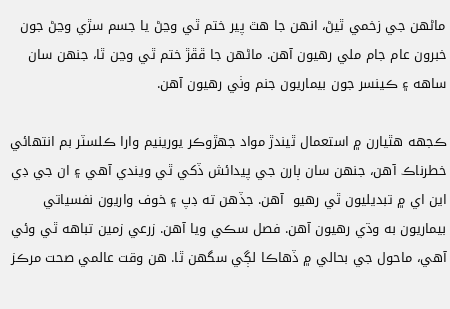ماڻهن جي زخمي ٿيڻ، انهن جا هٿ پير ختم ٿي وڃڻ يا جسم سڙي وڃڻ جون خبرون عام جام ملي رهيون آهن. ماڻهن جا ڦڦڙ ختم ٿي وڃن ٿا، جنهن سان ساهه ۽ ڪينسر جون بيماريون جنم وٺي رهيون آهن.

ڪجهه هٿيارن ۾ استعمال ٿيندڙ مواد جهڙوڪر يورينيم وارا ڪلسٽر بم انتهائي خطرناڪ آهن، جنهن سان ٻارن جي پيدائش ڏکي ٿي ويندي آهي ۽ ان جي ڊي اين اي ۾ تبديليون ٿي رهيو  آهن. جڏهن ته ڊپ ۽ خوف واريون نفسياتي بيماريون به وڌي رهيون آهن. فصل سڪي ويا آهن. زرعي زمين تباهه ٿي وئي آهي، ماحول جي بحالي ۾ ڏهاڪا لڳي سگهن ٿا. هن وقت عالمي صحت مرڪز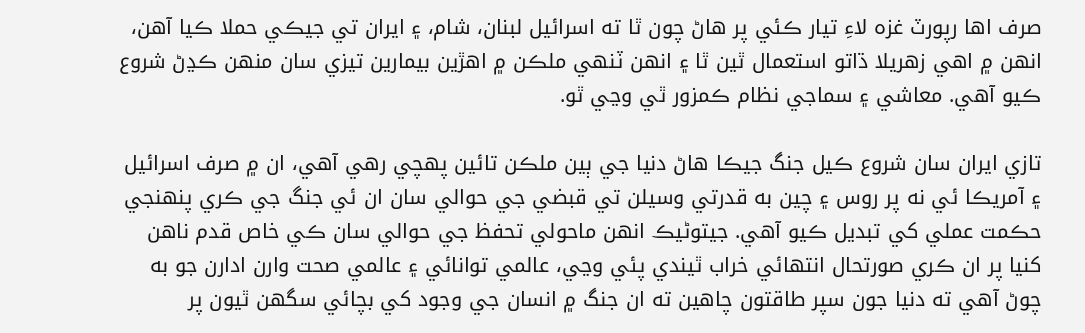صرف اها رپورٽ غزه لاءِ تيار ڪئي پر هاڻ چون ٿا ته اسرائيل لبنان، شام، ۽ ايران تي جيڪي حملا ڪيا آهن، انهن ۾ اهي زهريلا ڌاتو استعمال ٿين ٿا ۽ انهن ٽنهي ملڪن ۾ اهڙين بيمارين تيزي سان منهن ڪڍڻ شروع ڪيو آهي. معاشي ۽ سماجي نظام ڪمزور ٿي وڃي ٿو.

تازي ايران سان شروع ڪيل جنگ جيڪا هاڻ دنيا جي ٻين ملڪن تائين پهچي رهي آهي، ان ۾ صرف اسرائيل ۽ آمريڪا ئي نه پر روس ۽ چين به قدرتي وسيلن تي قبضي جي حوالي سان ان ئي جنگ جي ڪري پنهنجي حڪمت عملي کي تبديل ڪيو آهي. جيتوڻيڪ انهن ماحولي تحفظ جي حوالي سان ڪي خاص قدم ناهن کنيا پر ان ڪري صورتحال انتهائي خراب ٿيندي پئي وڃي، عالمي توانائي ۽ عالمي صحت وارن ادارن جو به چوڻ آهي ته دنيا جون سپر طاقتون چاهين ته ان جنگ ۾ انسان جي وجود کي بچائي سگهن ٿيون پر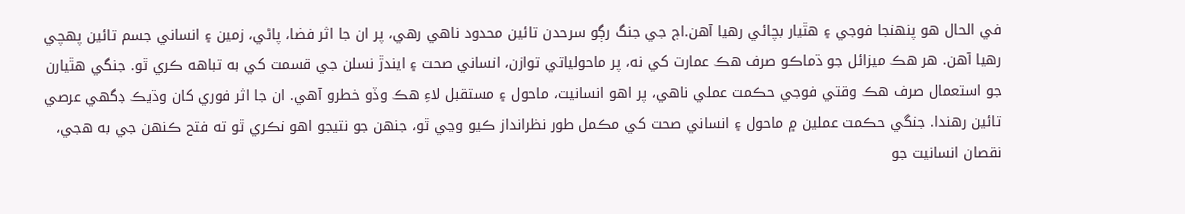في الحال هو پنهنجا فوجي ۽ هٿيار بچائي رهيا آهن.اڄ جي جنگ رڳو سرحدن تائين محدود ناهي رهي، پر ان جا اثر فضا، پاڻي، زمين ۽ انساني جسم تائين پهچي رهيا آهن. هر هڪ ميزائل جو ڌماڪو صرف هڪ عمارت کي نه، پر ماحولياتي توازن، انساني صحت ۽ ايندڙ نسلن جي قسمت کي به تباهه ڪري ٿو. جنگي هٿيارن جو استعمال صرف هڪ وقتي فوجي حڪمت عملي ناهي، پر اهو انسانيت، ماحول ۽ مستقبل لاءِ هڪ وڏو خطرو آهي. ان جا اثر فوري کان وڌيڪ ڊگهي عرصي تائين رهندا. جنگي حڪمت عملين ۾ ماحول ۽ انساني صحت کي مڪمل طور نظرانداز ڪيو وڃي ٿو، جنهن جو نتيجو اهو نڪري ٿو ته فتح ڪنهن جي به هجي، نقصان انسانيت جو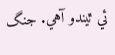ئي ٿيندو آهي. جنگ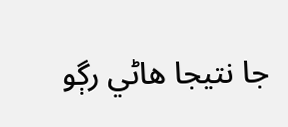جا نتيجا هاڻي رڳو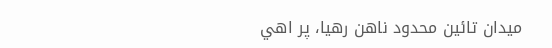ميدان تائين محدود ناهن رهيا، پر اهي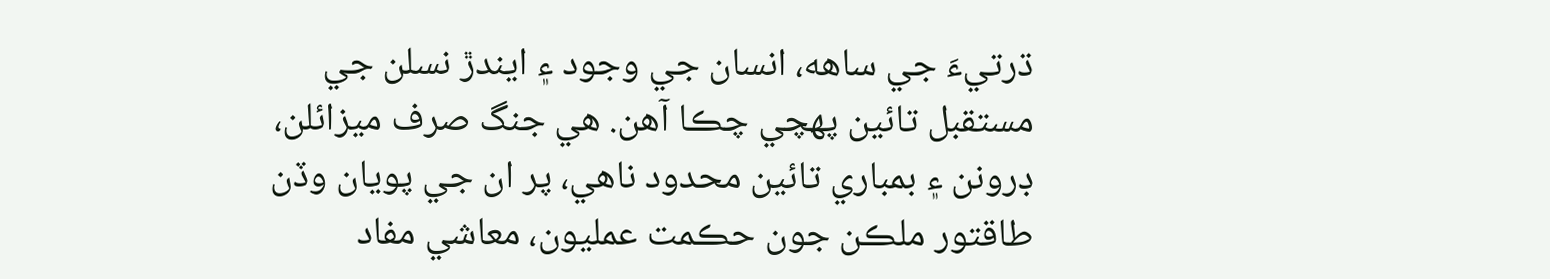ڌرتيءَ جي ساهه، انسان جي وجود ۽ ايندڙ نسلن جي مستقبل تائين پهچي چڪا آهن. هي جنگ صرف ميزائلن، ڊرونن ۽ بمباري تائين محدود ناهي، پر ان جي پويان وڏن طاقتور ملڪن جون حڪمت عمليون، معاشي مفاد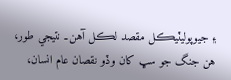۽ جيوپوليٽيڪل مقصد لڪل آهن۔ نتيجي طور، هن جنگ جو سڀ کان وڏو نقصان عام انسان،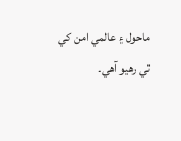ماحول ۽ عالمي امن کي ٿي رهيو آهي۔